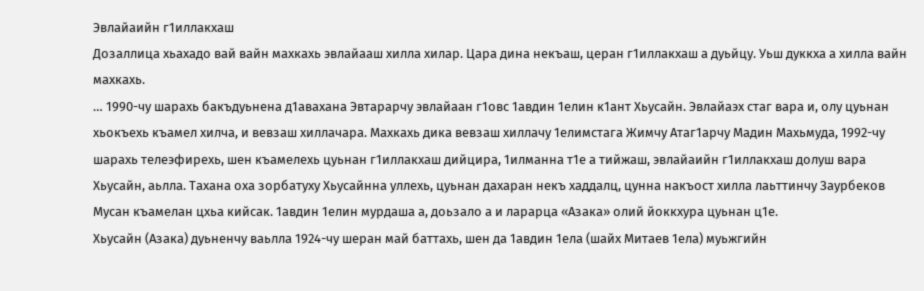Эвлайаийн г1иллакхаш
Дозаллица хьахадо вай вайн махкахь эвлайааш хилла хилар. Цара дина некъаш, церан г1иллакхаш а дуьйцу. Уьш дуккха а хилла вайн махкахь.
… 1990-чу шарахь бакъдуьнена д1авахана Эвтарарчу эвлайаан г1овс 1авдин 1елин к1ант Хьусайн. Эвлайаэх стаг вара и, олу цуьнан хьокъехь къамел хилча, и вевзаш хиллачара. Махкахь дика вевзаш хиллачу 1елимстага Жимчу Атаг1арчу Мадин Махьмуда, 1992-чу шарахь телеэфирехь, шен къамелехь цуьнан г1иллакхаш дийцира, 1илманна т1е а тийжаш, эвлайаийн г1иллакхаш долуш вара Хьусайн, аьлла. Тахана оха зорбатуху Хьусайнна уллехь, цуьнан дахаран некъ хаддалц, цунна накъост хилла лаьттинчу Заурбеков Мусан къамелан цхьа кийсак. 1авдин 1елин мурдаша а, доьзало а и ларарца «Азака» олий йоккхура цуьнан ц1е.
Хьусайн (Азака) дуьненчу ваьлла 1924-чу шеран май баттахь, шен да 1авдин 1ела (шайх Митаев 1ела) муьжгийн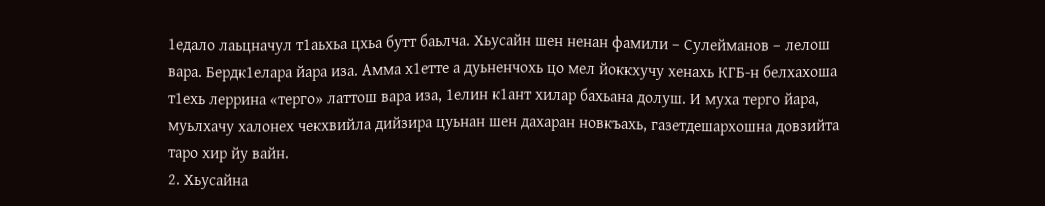1едало лаьцначул т1аьхьа цхьа бутт баьлча. Хьусайн шен ненан фамили – Сулейманов – лелош вара. Бердк1елара йара иза. Амма х1етте а дуьненчохь цо мел йоккхучу хенахь КГБ-н белхахоша т1ехь леррина «терго» латтош вара иза, 1елин к1ант хилар бахьана долуш. И муха терго йара, муьлхачу халонех чекхвийла дийзира цуьнан шен дахаран новкъахь, газетдешархошна довзийта таро хир йу вайн.
2. Хьусайна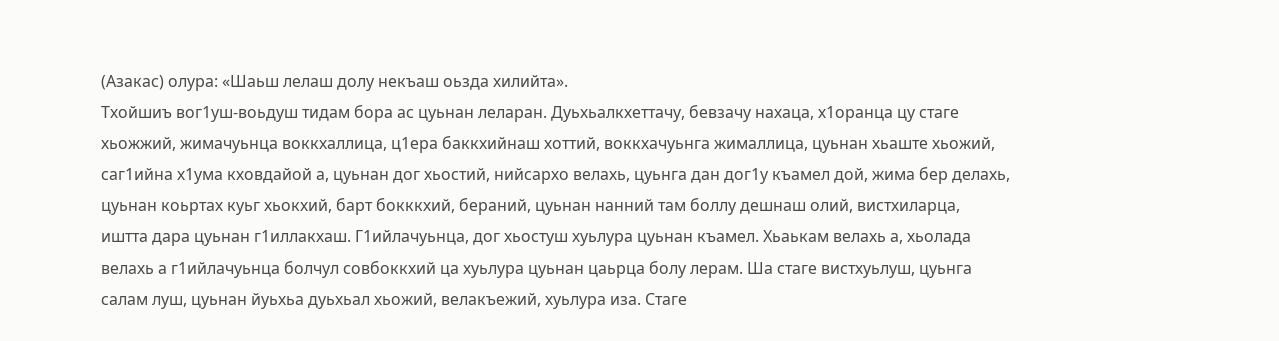(Азакас) олура: «Шаьш лелаш долу некъаш оьзда хилийта».
Тхойшиъ вог1уш-воьдуш тидам бора ас цуьнан леларан. Дуьхьалкхеттачу, бевзачу нахаца, х1оранца цу стаге хьожжий, жимачуьнца воккхаллица, ц1ера баккхийнаш хоттий, воккхачуьнга жималлица, цуьнан хьаште хьожий, саг1ийна х1ума кховдайой а, цуьнан дог хьостий, нийсархо велахь, цуьнга дан дог1у къамел дой, жима бер делахь, цуьнан коьртах куьг хьокхий, барт бокккхий, бераний, цуьнан нанний там боллу дешнаш олий, вистхиларца, иштта дара цуьнан г1иллакхаш. Г1ийлачуьнца, дог хьостуш хуьлура цуьнан къамел. Хьаькам велахь а, хьолада велахь а г1ийлачуьнца болчул совбоккхий ца хуьлура цуьнан цаьрца болу лерам. Ша стаге вистхуьлуш, цуьнга салам луш, цуьнан йуьхьа дуьхьал хьожий, велакъежий, хуьлура иза. Стаге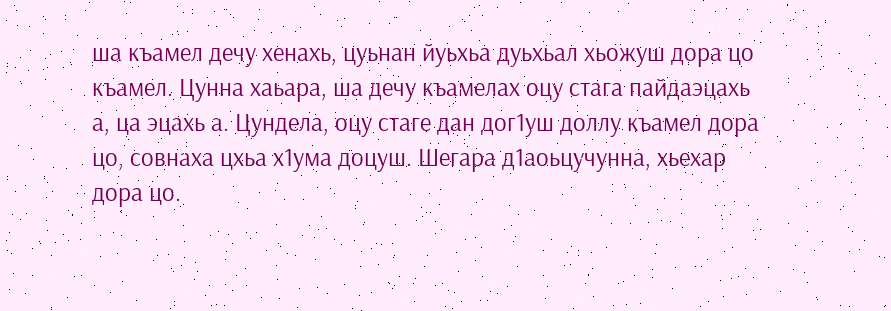ша къамел дечу хенахь, цуьнан йуьхьа дуьхьал хьожуш дора цо къамел. Цунна хаьара, ша дечу къамелах оцу стага пайдаэцахь а, ца эцахь а. Цундела, оцу стаге дан дог1уш доллу къамел дора цо, совнаха цхьа х1ума доцуш. Шегара д1аоьцучунна, хьехар дора цо.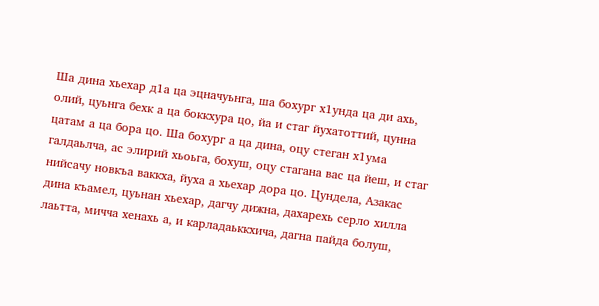Ша дина хьехар д1а ца эцначуьнга, ша бохург х1унда ца ди ахь, олий, цуьнга бехк а ца боккхура цо, йа и стаг йухатоттий, цунна цатам а ца бора цо. Ша бохург а ца дина, оцу стеган х1ума галдаьлча, ас элирий хьоьга, бохуш, оцу стагана вас ца йеш, и стаг нийсачу новкъа ваккха, йуха а хьехар дора цо. Цундела, Азакас дина къамел, цуьнан хьехар, дагчу дижна, дахарехь серло хилла лаьтта, мичча хенахь а, и карладаьккхича, дагна пайда болуш,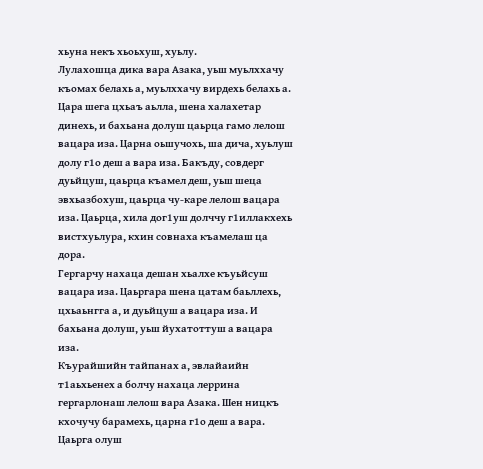хьуна некъ хьоьхуш, хуьлу.
Лулахошца дика вара Азака, уьш муьлххачу къомах белахь а, муьлххачу вирдехь белахь а. Цара шега цхьаъ аьлла, шена халахетар динехь, и бахьана долуш цаьрца гамо лелош вацара иза. Царна оьшучохь, ша дича, хуьлуш долу г1о деш а вара иза. Бакъду, совдерг дуьйцуш, цаьрца къамел деш, уьш шеца эвхьазбохуш, цаьрца чу-каре лелош вацара иза. Цаьрца, хила дог1уш долччу г1иллакхехь вистхуьлура, кхин совнаха къамелаш ца дора.
Гергарчу нахаца дешан хьалхе къуьйсуш вацара иза. Цаьргара шена цатам баьллехь, цхьаьнгга а, и дуьйцуш а вацара иза. И бахьана долуш, уьш йухатоттуш а вацара иза.
Къурайшийн тайпанах а, эвлайаийн т1аьхьенех а болчу нахаца леррина гергарлонаш лелош вара Азака. Шен ницкъ кхочучу барамехь, царна г1о деш а вара. Цаьрга олуш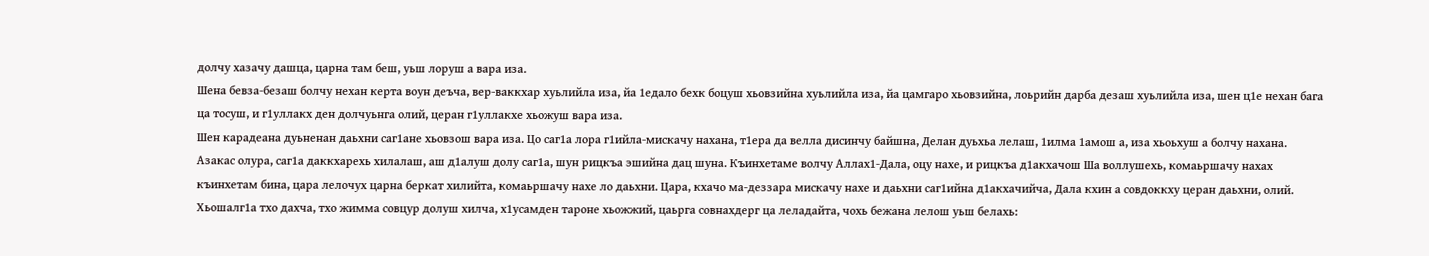долчу хазачу дашца, царна там беш, уьш лоруш а вара иза.
Шена бевза-безаш болчу нехан керта воун деъча, вер-ваккхар хуьлийла иза, йа 1едало бехк боцуш хьовзийна хуьлийла иза, йа цамгаро хьовзийна, лоьрийн дарба дезаш хуьлийла иза, шен ц1е нехан бага ца тосуш, и г1уллакх ден долчуьнга олий, церан г1уллакхе хьожуш вара иза.
Шен карадеана дуьненан даьхни саг1ане хьовзош вара иза. Цо саг1а лора г1ийла-мискачу нахана, т1ера да велла дисинчу байшна, Делан дуьхьа лелаш, 1илма 1амош а, иза хьоьхуш а болчу нахана. Азакас олура, саг1а даккхарехь хилалаш, аш д1алуш долу саг1а, шун рицкъа эшийна дац шуна. Къинхетаме волчу Аллах1-Дала, оцу нахе, и рицкъа д1акхачош Ша воллушехь, комаьршачу нахах къинхетам бина, цара лелочух царна беркат хилийта, комаьршачу нахе ло даьхни. Цара, кхачо ма-деззара мискачу нахе и даьхни саг1ийна д1акхачийча, Дала кхин а совдоккху церан даьхни, олий.
Хьошалг1а тхо дахча, тхо жимма совцур долуш хилча, х1усамден тароне хьожжий, цаьрга совнахдерг ца леладайта, чохь бежана лелош уьш белахь: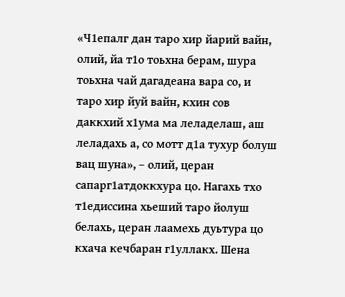«Ч1епалг дан таро хир йарий вайн, олий, йа т1о тоьхна берам, шура тоьхна чай дагадеана вара со, и таро хир йуй вайн, кхин сов даккхий х1ума ма леладелаш, аш леладахь а, со мотт д1а тухур болуш вац шуна», – олий, церан сапарг1атдоккхура цо. Нагахь тхо т1едиссина хьеший таро йолуш белахь, церан лаамехь дуьтура цо кхача кечбаран г1уллакх. Шена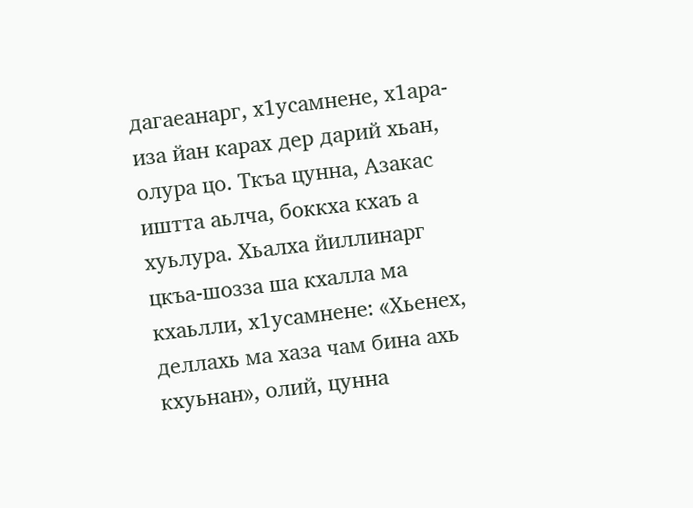дагаеанарг, х1усамнене, х1ара-иза йан карах дер дарий хьан, олура цо. Ткъа цунна, Азакас иштта аьлча, боккха кхаъ а хуьлура. Хьалха йиллинарг цкъа-шозза ша кхалла ма кхаьлли, х1усамнене: «Хьенех, деллахь ма хаза чам бина ахь кхуьнан», олий, цунна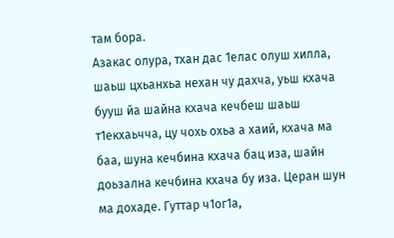там бора.
Азакас олура, тхан дас 1елас олуш хилла, шаьш цхьанхьа нехан чу дахча, уьш кхача бууш йа шайна кхача кечбеш шаьш т1екхаьчча, цу чохь охьа а хаий, кхача ма баа, шуна кечбина кхача бац иза, шайн доьзална кечбина кхача бу иза. Церан шун ма дохаде. Гуттар ч1ог1а,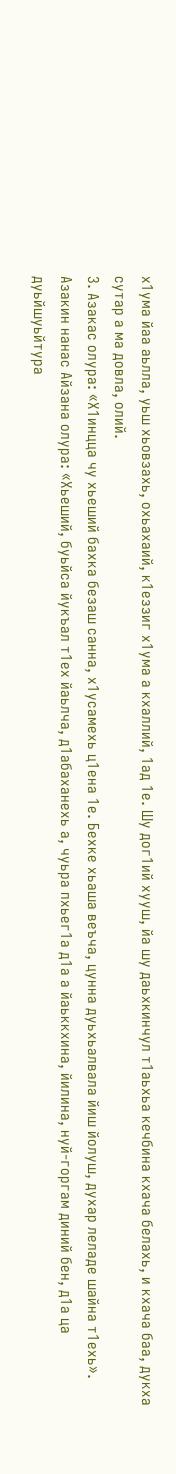х1ума йаа аьлла, уьш хьовзахь, охьахаий, к1еззиг х1ума а кхаллий, 1ад 1е. Шу дог1ий хууш, йа шу даьхкинчул т1аьхьа кечбина кхача белахь, и кхача баа, дукха сутар а ма довла, олий.
3. Азакас олура: «Х1инцца чу хьеший бахка безаш санна, х1усамехь ц1ена 1е. Бехке хьаша веъча, цунна дуьхьалвала йиш йолуш, духар леладе шайна т1ехь».
Азакин нанас Айзана олура: «Хьеший, буьйса йукъал т1ех йаьлча, д1абаханехь а, чуьра пхьег1а д1а а йаьккхина, йилина, нуй-горгам диний бен, д1а ца дуьйшуьйтура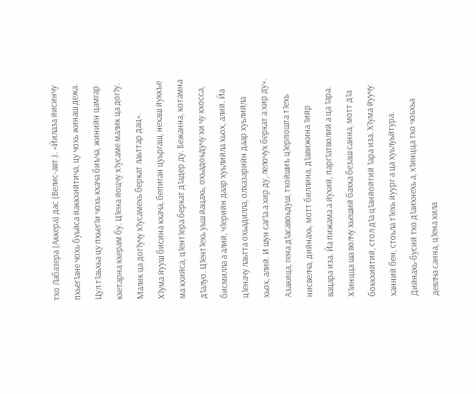тхо Лабазера (Аккера) дас (Велис-авт.). «Йилаза йисинчу пхьег1ане чохь буьйса йаккхийтича, цу чохь жинаш дежа. Цул т1аьхьа цу пхьег1и чохь кхача биъча, жинийн цамгар кхетарна кхерам бу. Ц1ена йоцчу х1усаме малик ца дог1у. Малик ца дог1учу х1усамехь беркат лаьттар дац».
Х1ума йууш бисина кхача, бепиган цуьргаш, нехаш йуккъе ма кхийса, ц1ент1ера беркат д1адер ду. Бежанна, котамна д1алуо. Ц1ент1ехь уьш йацахь, охьадоьдучу хи чу кхосса, бисмилла а алий, ч1ерийн даар хуьлийла хьох, алий. Йа ц1еначу лаьтта охьадилла, олхазарийн даар хуьлийла хьох, алий. И шун саг1а а хир ду, лелочух беркат а хир ду».
Азакица, гена д1асавоьдуш, тхойшиъ ц1ерпошта т1ехь нисвелча, дийнахь, мотт биллина, д1авижина 1ийр вацара иза. Йа пижама а йухий, парг1атволий а ца 1ара. Х1инцца ша волчу хьеший бахка безаш санна, мотт д1а боккхийтий, стол д1а ц1анйойтий 1ара иза. Х1ума йуучу ханний бен, стоьла т1ехь йуург а ца хуьлуьйтура. Дийнахь-бусий тхо д1аихнехь а, х1инцца тхо чоьхьа девлча санна, ц1ена хила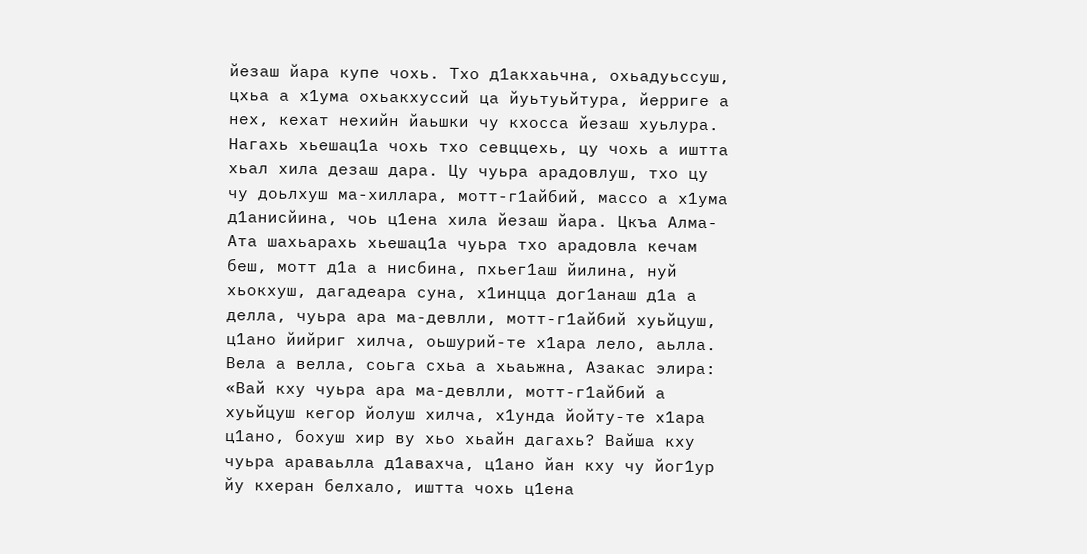йезаш йара купе чохь. Тхо д1акхаьчна, охьадуьссуш, цхьа а х1ума охьакхуссий ца йуьтуьйтура, йерриге а нех, кехат нехийн йаьшки чу кхосса йезаш хуьлура.
Нагахь хьешац1а чохь тхо севццехь, цу чохь а иштта хьал хила дезаш дара. Цу чуьра арадовлуш, тхо цу чу доьлхуш ма-хиллара, мотт-г1айбий, массо а х1ума д1анисйина, чоь ц1ена хила йезаш йара. Цкъа Алма-Ата шахьарахь хьешац1а чуьра тхо арадовла кечам беш, мотт д1а а нисбина, пхьег1аш йилина, нуй хьокхуш, дагадеара суна, х1инцца дог1анаш д1а а делла, чуьра ара ма-девлли, мотт-г1айбий хуьйцуш, ц1ано йийриг хилча, оьшурий-те х1ара лело, аьлла. Вела а велла, соьга схьа а хьаьжна, Азакас элира: «Вай кху чуьра ара ма-девлли, мотт-г1айбий а хуьйцуш кегор йолуш хилча, х1унда йойту-те х1ара ц1ано, бохуш хир ву хьо хьайн дагахь? Вайша кху чуьра араваьлла д1авахча, ц1ано йан кху чу йог1ур йу кхеран белхало, иштта чохь ц1ена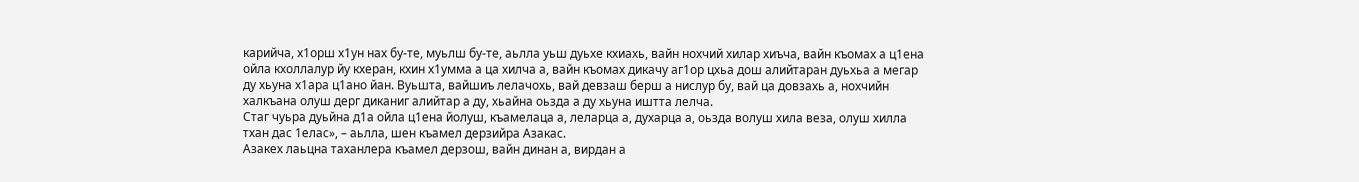карийча, х1орш х1ун нах бу-те, муьлш бу-те, аьлла уьш дуьхе кхиахь, вайн нохчий хилар хиъча, вайн къомах а ц1ена ойла кхоллалур йу кхеран, кхин х1умма а ца хилча а, вайн къомах дикачу аг1ор цхьа дош алийтаран дуьхьа а мегар ду хьуна х1ара ц1ано йан. Вуьшта, вайшиъ лелачохь, вай девзаш берш а нислур бу, вай ца довзахь а, нохчийн халкъана олуш дерг диканиг алийтар а ду, хьайна оьзда а ду хьуна иштта лелча.
Стаг чуьра дуьйна д1а ойла ц1ена йолуш, къамелаца а, леларца а, духарца а, оьзда волуш хила веза, олуш хилла тхан дас 1елас», – аьлла, шен къамел дерзийра Азакас.
Азакех лаьцна таханлера къамел дерзош, вайн динан а, вирдан а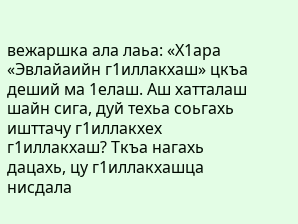вежаршка ала лаьа: «Х1ара «Эвлайаийн г1иллакхаш» цкъа деший ма 1елаш. Аш хатталаш шайн сига, дуй техьа соьгахь ишттачу г1иллакхех г1иллакхаш? Ткъа нагахь дацахь, цу г1иллакхашца нисдала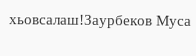хьовсалаш!Заурбеков Муса